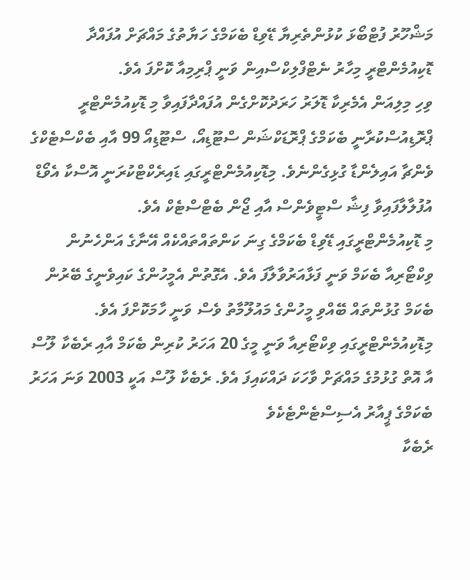މަޝްހޫރު ފުޓްބޯޅަ ކުޅުންތެރިޔާ ޑޭވިޑް ބެކަމްގެ ހަޔާތުގެ މައްޗަށް އުފައްދާ ޑޮކިއުމެންޓްރީ މިހާރު ނެޓްފްލިކްސްއިން ވަނީ ޕްރިމިއާ ކޮށްފަ އެވެ.
ވިހި މިލިއަން އެމެރިކާ ޑޮލަރު ހަރަދުކޮށްގެން އުފައްދާފައިވާ މި ޑޮކިއުމެންޓްރީ ޕްރޮޑިއުސްކުރާނީ ބެކަމްގެ ޕްރޮޑަކްޝަން ސްޓޫޑިއޯ، ސްޓޫޑިއޯ 99 އާއި ބެކްސްޓެކްގެ ވެންޗާ އައިލެންޑާ ގުޅިގެންނެވެ. މިޑޮކިއުމެންޓްރީގައި ޑައިރެކްޓްކުރަނީ އޮސްކާ އެވޯޑް އުފުލާލާފައިވާ ފިޝާ ސްޓީވެންސް އާއި ޖޯން ބެޓްސްޓެކް އެވެ.
މި ޑޮކިއުމެންޓްރީގައި ޑޭވިޑް ބެކަމްގެ ގިނަ ކަންތައްތައްކެއް އޭނާގެ އަންހެނުން ވިކްޓޯރިއާ ބެކަމް ވަނީ ފަޅާއަރުވާލާފަ އެވެ. އެގޮތުން އެމީހުންގެ ކައިވެނީގެ ބޭރުން ބެކަމް ގުޅުންތައް ބޭއްވި މީހުންގެ މައުލޫމާތު ވެސް ވަނީ ހާމަކޮށްފަ އެވެ.
މިޑޮކިއުމެންޓްރީގައި ވިކްޓޯރިއާ ވަނީ މީގެ 20 އަހަރު ކުރިން ބެކަމް އާއި ރެބެކާ ލޫސް އާ އޮތް ގުޅުމުގެ މައްޗަށް ވާހަކަ ދައްކައިފަ އެވެ. ރެބެކާ ލޫސް އަކީ 2003 ވަނަ އަހަރު ބެކަމްގެ ޕީއާރު އެސިސްޓެންޓެކެވެ
ރެބެކާ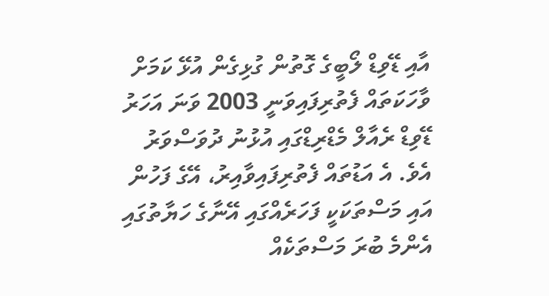އާއި ޑޭވިޑް ލޯބީގެ ގޮތުން ގުޅިގެން އުޅޭ ކަމަށް ވާހަކަތައް ފެތުރިފައިވަނީ 2003 ވަނަ އަހަރު ޑޭވިޑް ރެއާލް މެޑްރިޑްގައި އުޅުނު ދުވަސްވަރު އެވެ. އެ އަޑުތައް ފެތުރިފައިވާއިރު، އޭގެ ފަހުން އައި މަސްތަކަކީ ފަހަރެއްގައި އޭނާގެ ހަޔާތުގައި އެންމެ ބުރަ މަސްތަކެއް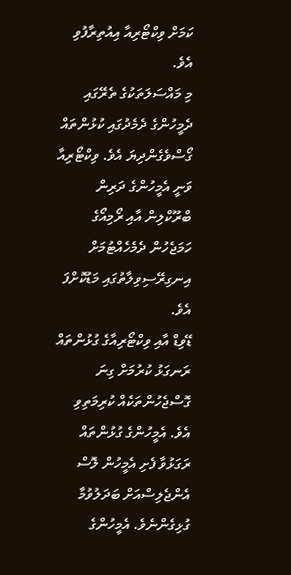ކަމަށް ވިކްޓޯރިއާ އިއުތިރާފުވި އެވެ.
މި މައްސަލަތަކުގެ ތެރޭގައި ދެމީހުންގެ ދެމެދުގައި ކުޅުންތައް ގޯސްވެގެންދިޔަ އެވެ. ވިކްޓޯރިއާ ވަނީ އެމީހުންގެ ދަރިން ބްރޫކްލިން އާއި ރޯމިއޯގެ ހަމަޖެހުން ދެމެހެއްޓުމަށް އިނގިރޭސިވިލާތުގައި މަޑުކޮށްފަ އެވެ.
ޑޭވިޑް އާއި ވިކްޓޯރިއާގެ ގުޅުންތައް ރަނގަޅު ކުރުމަށް ގިނަ ގޮސްޖެހުންތަކެއް ކުރިމަތިވި އެވެ. އެމީހުންގެ ގުޅުންތައް ރަގަޅުވާ ފެށި އެމީހުން ލޮސް އެންޖެލިސްއަށް ބަދަލުވުމާ ގުޅިގެންނެވެ. އެމީހުންގެ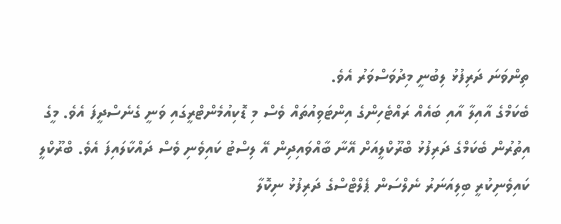ތިންވަނަ ދަރިފުޅު ލިބުނީ މިދުވަސްވަރު އެވެ.
ބެކަމްގެ އާއިލާ އާއި ބައެއް ރައްޓެހިންގެ އިންޓަވިއުތައް ވެސް މި ޑޮކިއުމެންޓްރީގައި ވަނީ ގެނެސްދީފަ އެވެ. މީގެ އިތުރުން ބެކަމްގެ ދަރިފުޅު ބްރޫކްލީއަށް އޭނާ ބާއްވައިދިން އޭ ލިސްޓު ކައިވެނި ވެސް ދައްކާލައިފަ އެވެ. ބްރޫކްލީ ކައިވެނިކުރީ ބިލިއަނަރު ނެލްސަން ޕެލްޓްސްގެ ދަރިފުޅު ނިކޮލާ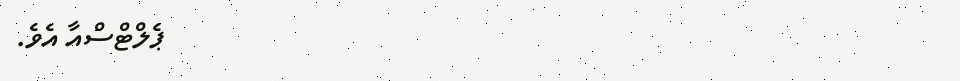ޕެލްޓްސްއާ އެވެ.